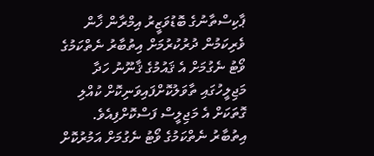ޕާކިސްތާނުގެ ބޮޑުވަޒީރު އިމްރާން ޚާން ވެރިކަމުން ދުރުކުރުމަށް އިތުބާރު ނެތްކަމުގެ ވޯޓު ނެގުމަށް އެ ޤައުމުގެ ޤާނޫނު ހަދާ މަޖިލީހުގައި ތާވަލުކޮށްފައިވަނިކޮށް ކުއްލި ގޮތަކަށް އެ މަޖިލީސް ފަސްކޮށްފިއެވެ.
އިތުބާރު ނެތްކަމުގެ ވޯޓު ނެގުމަށް އަމުރުކޮށް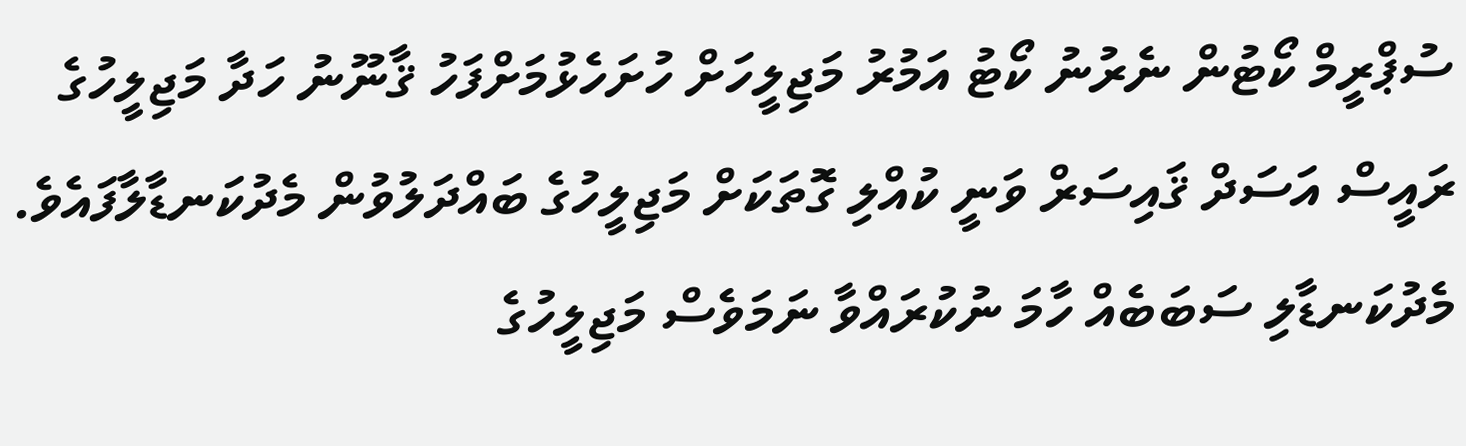ސުޕްރީމް ކޯޓުން ނެރުނު ކޯޓު އަމުރު މަޖިލީހަށް ހުށަހެޅުމަށްފަހު ޤާނޫނު ހަދާ މަޖިލީހުގެ ރައީސް އަސަދް ޤައިސަރް ވަނީ ކުއްލި ގޮތަކަށް މަޖިލީހުގެ ބައްދަލުވުން މެދުކަނޑާލާފައެވެ. މެދުކަނޑާލި ސަބަބެއް ހާމަ ނުކުރައްވާ ނަމަވެސް މަޖިލީހުގެ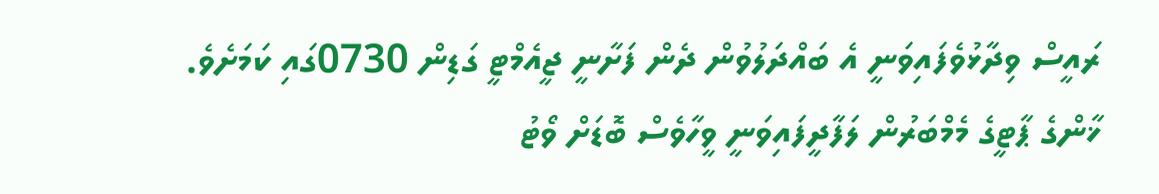ރައީސް ވިދާޅުވެފައިވަނީ އެ ބައްދަލުވުން ދެން ފަށާނީ ޖީއެމްޓީ ގަޑިން 0730ގައި ކަމަށެވެ.
ޚާންގެ ޕާޓީގެ މެމްބަރުން ލަފާދީފައިވަނީ ވީހާވެސް ބޮޑަށް ވޯޓު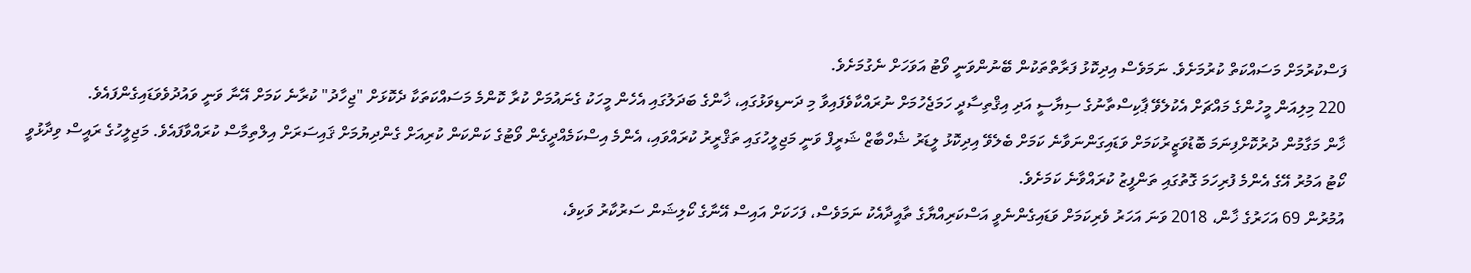ފަސްކުރުމަށް މަސައްކަތް ކުރުމަށެވެ. ނަމަވެސް އިދިކޮޅު ފަރާތްތަކުން ބޭނުންވަނީ ވޯޓު އަވަހަށް ނެގުމަށެވެ.
220 މިލިއަން މީހުންގެ މައްޗަށް އެކުލެވޭ ޕާކިސްތާނުގެ ސިޔާސީ އަދި އިޤްތިސާދީ ހަމަޖެހުމަށް ނުރައްކާވެފައިވާ މި ދަނޑިވަޅުގައި، ޚާންގެ ބަދަލުގައި އެހެން މީހަކު ގެނައުމަށް ކުރާ ކޮންމެ މަސައްކަތަކާ ދެކޮޅަށް "ޖިހާދު" ކުރާނެ ކަމަށް އޭނާ ވަނީ ވައުދުވެވަޑައިގެންފައެވެ.
ޚާން މަގާމުން ދުރުކޮށްފިނަމަ ބޮޑުވަޒީރުކަމަށް ވަޑައިގަންނަވާނެ ކަމަށް ބެލެވޭ އިދިކޮޅު ލީޑަރު ޝެހްބާޒް ޝަރީފް ވަނީ މަޖިލީހުގައި ތަޤްރީރު ކުރައްވައި، އެންމެ އިސްކަމެއްދީގެން ވޯޓުގެ ކަންކަން ކުރިއަށް ގެންދިޔުމަށް ޤައިސަރަށް އިލްތިމާސް ކުރައްވާފައެވެ. މަޖިލީހުގެ ރައީސް ވިދާޅުވީ ކޯޓު އަމުރު އޭގެ އެންމެ ފުރިހަމަ ގޮތުގައި ތަންފީޒު ކުރައްވާނެ ކަމަށެވެ.
އުމުރުން 69 އަހަރުގެ ޚާން، 2018 ވަނަ އަހަރު ވެރިކަމަށް ވަޑައިގެންނެވީ އަސްކަރިއްޔާގެ ތާއީދާއެކު ނަމަވެސް، ފަހަކަށް އައިސް އޭނާގެ ކޯލިޝަން ސަރުކާރު ވަކިވެ،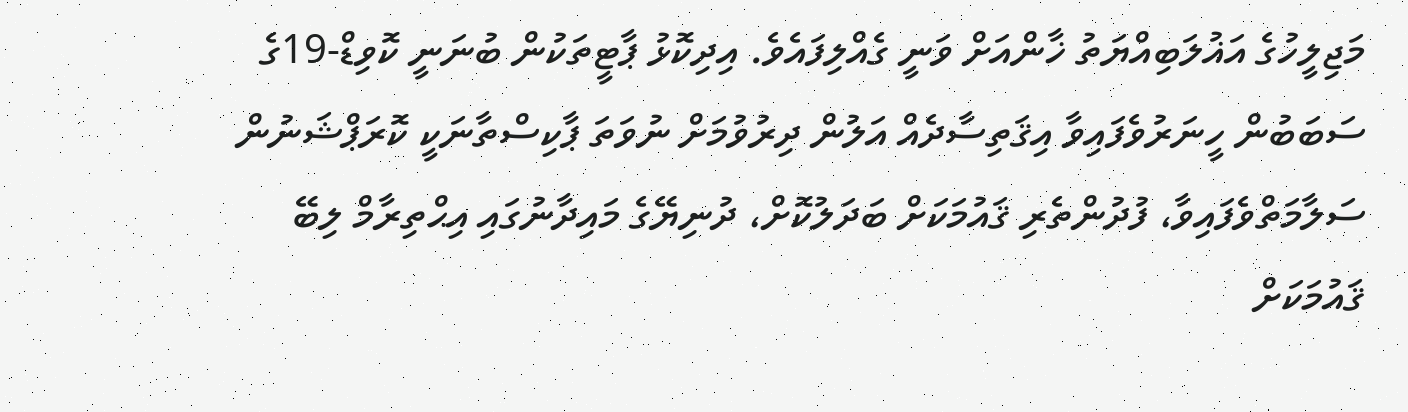މަޖިލީހުގެ އަޣުލަބިއްޔަތު ޚާންއަށް ވަނީ ގެއްލިފައެވެ. އިދިކޮޅު ޕާޓީތަކުން ބުނަނީ ކޮވިޑް-19ގެ ސަބަބުން ހީނަރުވެފައިވާ އިޤަތިސާދެއް އަލުން ދިރުވުމަށް ނުވަތަ ޕާކިސްތާނަކީ ކޮރަޕްޝަނުން ސަލާމަތްވެފައިވާ، ފުދުންތެރި ޤައުމަކަށް ބަދަލުކޮށް، ދުނިޔޭގެ މައިދާނުގައި އިޙްތިރާމް ލިބޭ ޤައުމަކަށް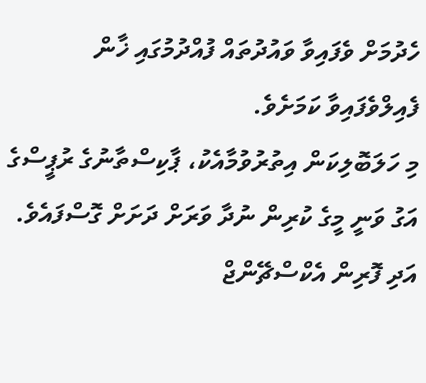ހެދުމަށް ވެފައިވާ ވައުދުތައް ފުއްދުމުގައި ޚާން ފެއިލްވެފައިވާ ކަމަށެވެ.
މި ހަލަބޮލިކަން އިތުރުވުމާއެކު، ޕާކިސްތާނުގެ ރުޕީސްގެ އަގު ވަނީ މީގެ ކުރިން ނުދާ ވަރަށް ދަށަށް ގޮސްފައެވެ. އަދި ފޮރިން އެކްސްޗޭންޖް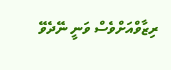ރިޒާވްއަށްވެސް ވަނީ ނޭދެވޭ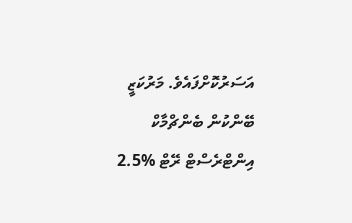އަސަރުކޮށްފައެވެ. މަރުކަޒީ ބޭންކުން ބެންޗްމާކް އިންޓްރެސްޓް ރޭޓް %2.5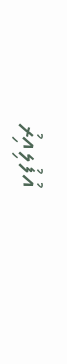އުފުލިއިރު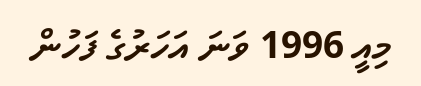މިއީ 1996 ވަނަ އަހަރުގެ ފަހުން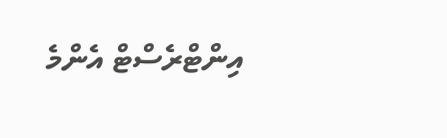އިންޓްރެސްޓް އެންމެ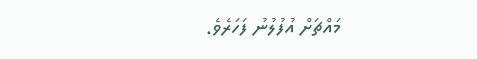މައްޗަށް އުފުލުނު ފަހަރެވެ.